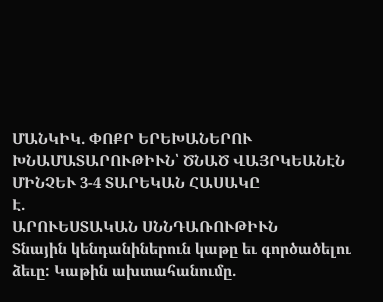ՄԱՆԿԻԿ. ՓՈՔՐ ԵՐԵԽԱՆԵՐՈՒ ԽՆԱՄԱՏԱՐՈՒԹԻՒՆ՝ ԾՆԱԾ ՎԱՅՐԿԵԱՆԷՆ ՄԻՆՉԵՒ 3-4 ՏԱՐԵԿԱՆ ՀԱՍԱԿԸ
Է.
ԱՐՈՒԵՍՏԱԿԱՆ ՍՆՆԴԱՌՈՒԹԻՒՆ
Տնային կենդանիներուն կաթը եւ գործածելու ձեւը: Կաթին ախտահանումը.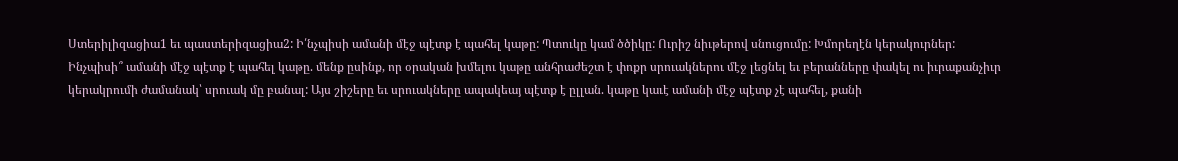Ստերիլիզացիա1 եւ պաստերիզացիա2: Ի՛նչպիսի ամանի մէջ պէտք է պահել կաթը: Պտուկը կամ ծծիկը: Ուրիշ նիւթերով սնուցումը: Խմորեղէն կերակուրներ:
Ինչպիսի՞ ամանի մէջ պէտք է պահել կաթը. մենք ըսինք, որ օրական խմելու կաթը անհրաժեշտ է փոքր սրուակներու մէջ լեցնել եւ բերանները փակել ու իւրաքանչիւր կերակրումի ժամանակ՝ սրուակ մը բանալ: Այս շիշերը եւ սրուակները ապակեայ պէտք է ըլլան. կաթը կաւէ ամանի մէջ պէտք չէ պահել, քանի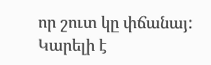որ շուտ կը փճանայ: Կարելի է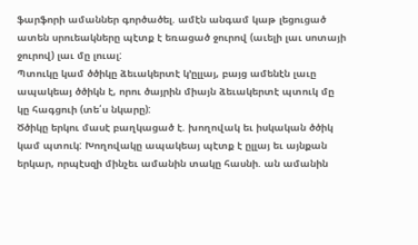ֆարֆորի ամաններ գործածել. ամէն անգամ կաթ լեցուցած ատեն սրուեակները պէտք է եռացած ջուրով (աւելի լաւ սոտայի ջուրով) լաւ մը լուալ:
Պտուկը կամ ծծիկը ձեւակերտէ կ՚ըլլայ, բայց ամենէն լաւը ապակեայ ծծիկն է, որու ծայրին միայն ձեւակերտէ պտուկ մը կը հագցուի (տե՛ս նկարը):
Ծծիկը երկու մասէ բաղկացած է. խողովակ եւ իսկական ծծիկ կամ պտուկ: Խողովակը ապակեայ պէտք է ըլլայ եւ այնքան երկար, որպէսզի մինչեւ ամանին տակը հասնի. ան ամանին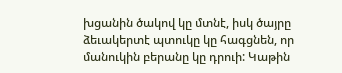խցանին ծակով կը մտնէ, իսկ ծայրը ձեւակերտէ պտուկը կը հագցնեն, որ մանուկին բերանը կը դրուի: Կաթին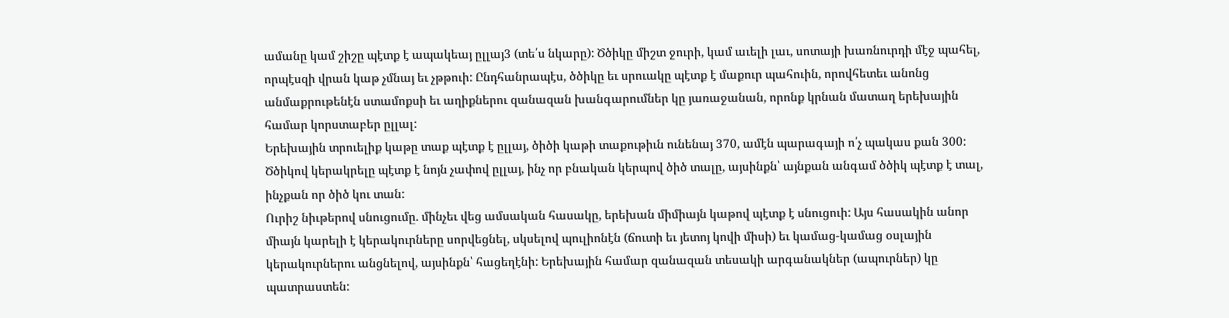ամանը կամ շիշը պէտք է ապակեայ ըլլայ3 (տե՛ս նկարը): Ծծիկը միշտ ջուրի, կամ աւելի լաւ, սոտայի խառնուրդի մէջ պահել, որպէսզի վրան կաթ չմնայ եւ չթթուի: Ընդհանրապէս, ծծիկը եւ սրուակը պէտք է մաքուր պահուին, որովհետեւ անոնց անմաքրութենէն ստամոքսի եւ աղիքներու զանազան խանգարումներ կը յառաջանան, որոնք կրնան մատաղ երեխային համար կորստաբեր ըլլալ:
Երեխային տրուելիք կաթը տաք պէտք է ըլլայ, ծիծի կաթի տաքութիւն ունենայ 370, ամէն պարագայի ո՛չ պակաս քան 300: Ծծիկով կերակրելը պէտք է նոյն չափով ըլլայ, ինչ որ բնական կերպով ծիծ տալը, այսինքն՝ այնքան անգամ ծծիկ պէտք է տալ, ինչքան որ ծիծ կու տան:
Ուրիշ նիւթերով սնուցումը. մինչեւ վեց ամսական հասակը, երեխան միմիայն կաթով պէտք է սնուցուի: Այս հասակին անոր միայն կարելի է կերակուրները սորվեցնել, սկսելով պուլիոնէն (ճուտի եւ յետոյ կովի միսի) եւ կամաց-կամաց օսլային կերակուրներու անցնելով, այսինքն՝ հացեղէնի: Երեխային համար զանազան տեսակի արգանակներ (ապուրներ) կը պատրաստեն: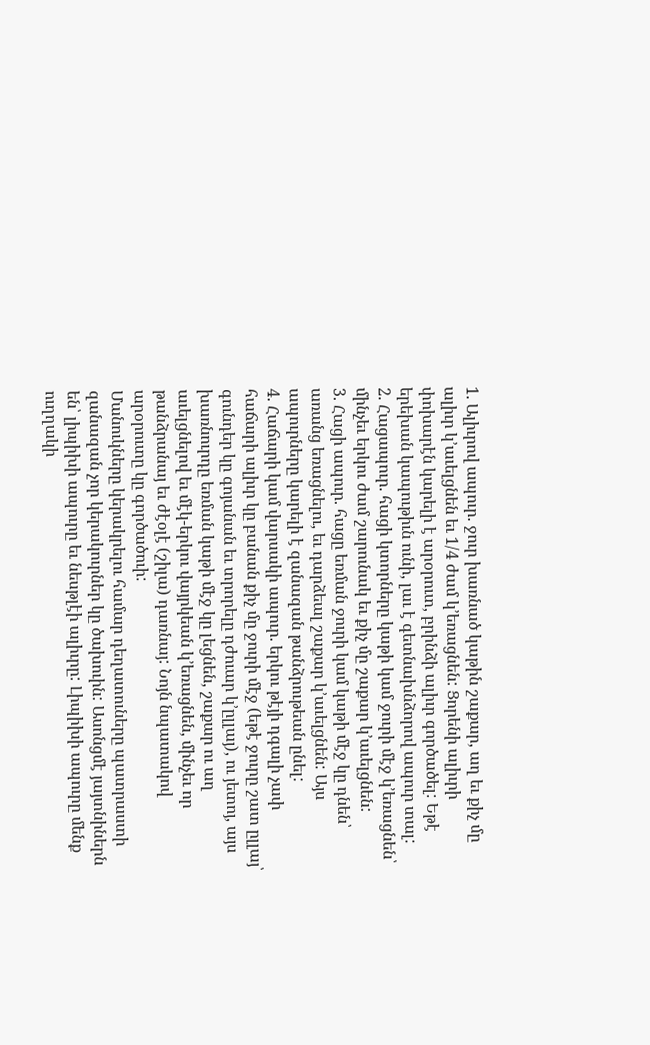1. Ալիւրով ապուր. ջուր խառնած կաթին շաքար, աղ եւ քիչ մը ալիւր կ՚աւելցնեն եւ 1/4 ժամ կ՚եռացնեն: Ցորենի ալիւրի փոխարէն կարելի է արօրուտ, բրինձի ալիւր գործածել: Եթէ երեխան կապութիւն ունի, լաւ է գետնախնձորով ապուր տալ:
2. Հացապուր. հացի կտորները կաթի կամ ջուրի մէջ կ՚եռացնեն՝ մինչեւ երկու ժամ շարունակ եւ քիչ մը շաքար կ՚աւելցնեն:
3. Հացի ապուր. հացը եռման ջուրի կամ կաթի մէջ կը դնեն՝ առանց եռացնելու, եւ դարձեալ շաքար կ՚աւելցնեն: Այս ապուրները կարելի է զանազան թանձրութեան ընել:
4. Հաճարի կամ վարսակի ապուր. երկու թէյի դգալի չափ հաճարի ալիւր կը բանան քիչ մը ջուրի մէջ (եթէ ջուրը շատ ըլլայ՝ գունդեր կը գոյանան եւ տրորելը դժուար կ՚ըլլայ), ու յետոյ, այս խառնուրդը եռման կաթի մէջ կը լեցնեն, շաքար ու աղ աւելցնելով եւ մէկ-երկու վայրկեան կ՚եռացնեն, մինչեւ որ թանձրանայ եւ ժէօլէ (շիլա) դառնայ: Նոյն նպատակով արօրուտը կը գործածուի:
Մանուկները կերակրելու համար դեղատուները պատրաստի զանազան չոր կերակուրներ կը ծախուին: Ասոնցմէ յայտնիներն են՝ լիպիխի ապուրը եւ նեսթլէի ալիւրը: Լիպիխի ապուրը մենք ուղղակի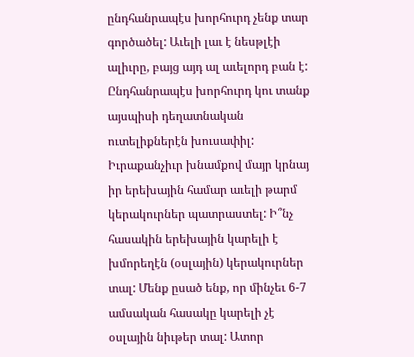ընդհանրապէս խորհուրդ չենք տար գործածել: Աւելի լաւ է նեսթլէի ալիւրը, բայց այդ ալ աւելորդ բան է: Ընդհանրապէս խորհուրդ կու տանք այսպիսի դեղատնական ուտելիքներէն խուսափիլ: Իւրաքանչիւր խնամքով մայր կրնայ իր երեխային համար աւելի թարմ կերակուրներ պատրաստել: Ի՞նչ հասակին երեխային կարելի է խմորեղէն (օսլային) կերակուրներ տալ: Մենք ըսած ենք, որ մինչեւ 6-7 ամսական հասակը կարելի չէ օսլային նիւթեր տալ: Ատոր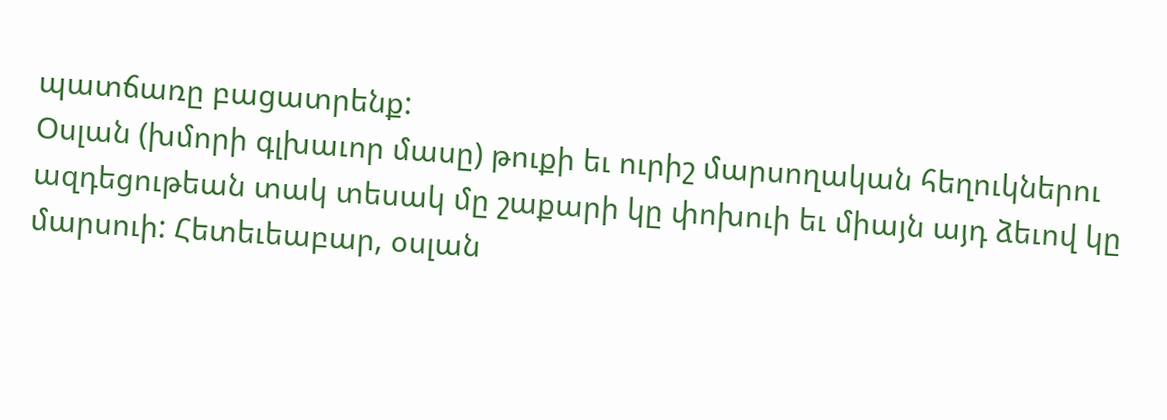պատճառը բացատրենք:
Օսլան (խմորի գլխաւոր մասը) թուքի եւ ուրիշ մարսողական հեղուկներու ազդեցութեան տակ տեսակ մը շաքարի կը փոխուի եւ միայն այդ ձեւով կը մարսուի: Հետեւեաբար, օսլան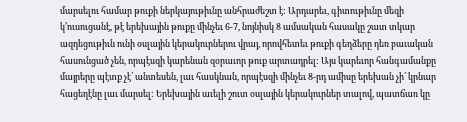մարսելու համար թուքի ներկայութիւնը անհրաժեշտ է: Արդարեւ, գիտութիւնը մեզի կ՚ուսուցանէ, թէ երեխային թուքը մինչեւ 6-7, նոյնիսկ 8 ամսական հասակը շատ տկար ազդեցութիւն ունի օսլային կերակուրներու վրայ, որովհետեւ թուքի գեղձերը դեռ բաւական հասունցած չեն, որպէսզի կարենան զօրաւոր թուք արտադրել: Այս կարեւոր հանգամանքը մայրերը պէտք չէ՛ անտեսեն, լաւ հասկնան, որպէսզի մինչեւ 8-րդ ամիսը երեխան չի՛ կրնար հացեղէնը լաւ մարսել: Երեխային աւելի շուտ օսլային կերակուրներ տալով, պատճառ կը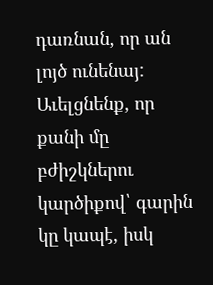դառնան, որ ան լոյծ ունենայ: Աւելցնենք, որ քանի մը բժիշկներու կարծիքով՝ գարին կը կապէ, իսկ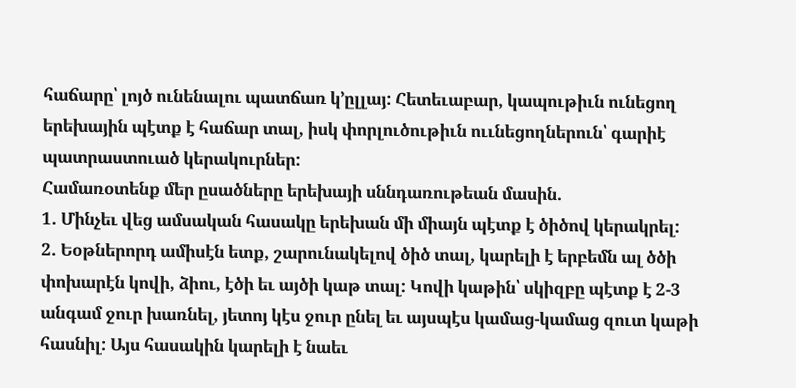հաճարը՝ լոյծ ունենալու պատճառ կ՚ըլլայ: Հետեւաբար, կապութիւն ունեցող երեխային պէտք է հաճար տալ, իսկ փորլուծութիւն ոււնեցողներուն՝ գարիէ պատրաստուած կերակուրներ:
Համառօտենք մեր ըսածները երեխայի սննդառութեան մասին.
1. Մինչեւ վեց ամսական հասակը երեխան մի միայն պէտք է ծիծով կերակրել:
2. Եօթներորդ ամիսէն ետք, շարունակելով ծիծ տալ, կարելի է երբեմն ալ ծծի փոխարէն կովի, ձիու, էծի եւ այծի կաթ տալ: Կովի կաթին՝ սկիզբը պէտք է 2-3 անգամ ջուր խառնել, յետոյ կէս ջուր ընել եւ այսպէս կամաց-կամաց զուտ կաթի հասնիլ: Այս հասակին կարելի է նաեւ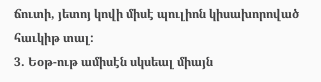ճուտի, յետոյ կովի միսէ պուլիոն կիսախորոված հաւկիթ տալ:
3. Եօթ-ութ ամիսէն սկսեալ միայն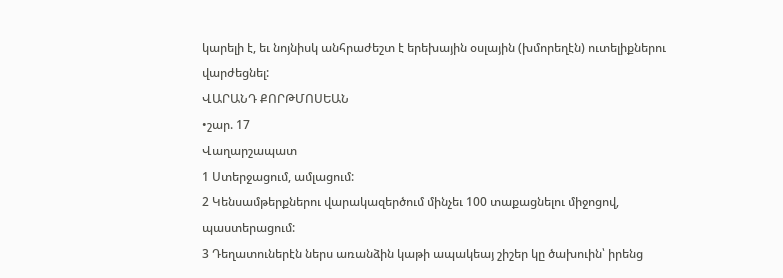կարելի է, եւ նոյնիսկ անհրաժեշտ է երեխային օսլային (խմորեղէն) ուտելիքներու վարժեցնել:
ՎԱՐԱՆԴ ՔՈՐԹՄՈՍԵԱՆ
•շար. 17
Վաղարշապատ
1 Ստերջացում, ամլացում:
2 Կենսամթերքներու վարակազերծում մինչեւ 100 տաքացնելու միջոցով, պաստերացում:
3 Դեղատուներէն ներս առանձին կաթի ապակեայ շիշեր կը ծախուին՝ իրենց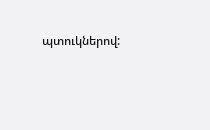պտուկներով: